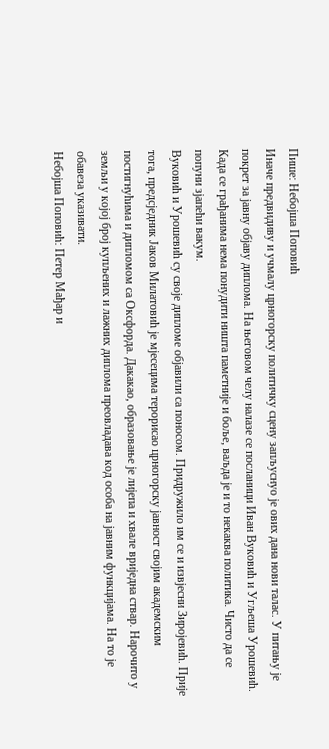Пише: Небојша Поповић
Иначе предвидиву и учмалу црногорску политичку сцену запљуснуо је ових дана нови талас. У питању је покрет за јавну објаву диплома. На његовом челу налазе се посланици Иван Вуковић и Угљеша Урошевић. Када се грађанима нема понудити ништа паметније и боље, ваљда је и то некаква политика. Чисто да се попуни зјапећи вакум.
Вуковић и Урошевић су своје дипломе објавили са поносом. Придружило им се и извјесни Зиројевић. Прије тога, предсједник Јаков Милатовић је мјесецима терорисао црногорску јавност својим академским постигнућима и дипломом са Оксфорда. Дакакао, образовање је лијепа и хвале вриједна ствар. Нарочито у земљи у којој број купљених и лажних диплома преовладава код особа на јавним функцијама. На то је обавеза указивати.
Небојша Поповић: Петер Мађар и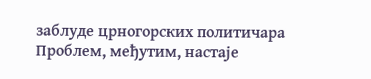заблуде црногорских политичара
Проблем, међутим, настаје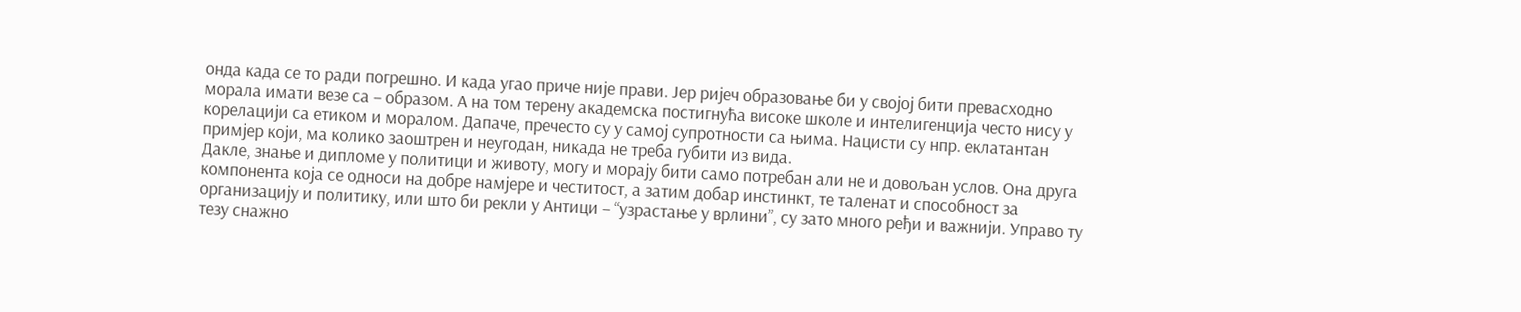онда када се то ради погрешно. И када угао приче није прави. Јер ријеч образовање би у својој бити превасходно морала имати везе са – образом. А на том терену академска постигнућа високе школе и интелигенција често нису у корелацији са етиком и моралом. Дапаче, пречесто су у самој супротности са њима. Нацисти су нпр. еклатантан примјер који, ма колико заоштрен и неугодан, никада не треба губити из вида.
Дакле, знање и дипломе у политици и животу, могу и морају бити само потребан али не и довољан услов. Она друга компонента која се односи на добре намјере и честитост, а затим добар инстинкт, те таленат и способност за организацију и политику, или што би рекли у Антици – “узрастање у врлини”, су зато много ређи и важнији. Управо ту тезу снажно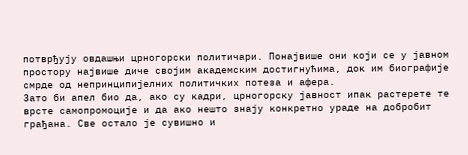потврђују овдашњи црногорски политичари. Понајвише они који се у јавном простору највише диче својим академским достигнућима, док им биографије смрде од непринципијелних политичких потеза и афера.
Зато би апел био да, ако су кадри, црногорску јавност ипак растерете те врсте самопромоције и да ако нешто знају конкретно ураде на добробит грађана. Све остало је сувишно и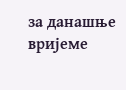за данашње вријеме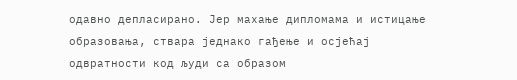одавно депласирано. Јер махање дипломама и истицање образовања, ствара једнако гађење и осјећај одвратности код људи са образом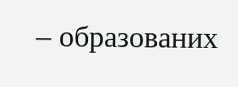– образованих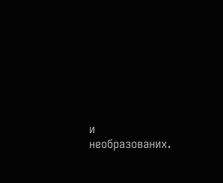и необразованих.